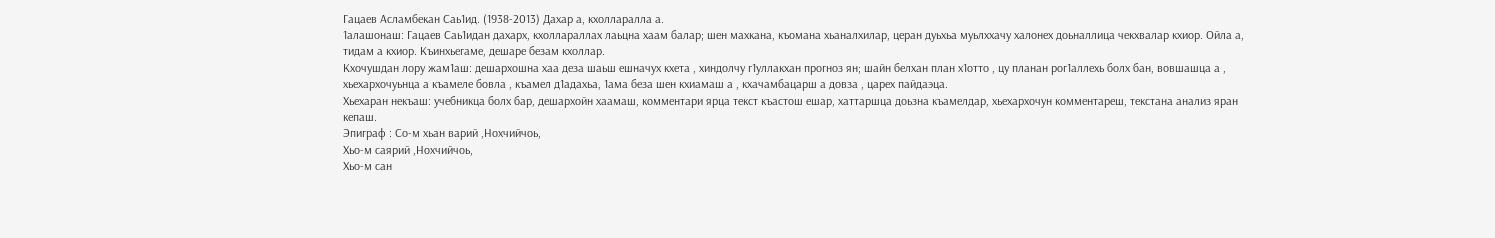Гацаев Асламбекан Саь1ид. (1938-2013) Дахар а, кхолларалла а.
1алашонаш: Гацаев Саь1идан дахарх, кхоллараллах лаьцна хаам балар; шен махкана, къомана хьаналхилар, церан дуьхьа муьлххачу халонех доьналлица чекхвалар кхиор. Ойла а, тидам а кхиор. Къинхьегаме, дешаре безам кхоллар.
Кхочушдан лору жам1аш: дешархошна хаа деза шаьш ешначух кхета , хиндолчу г1уллакхан прогноз ян; шайн белхан план х1отто , цу планан рог1аллехь болх бан, вовшашца а , хьехархочуьнца а къамеле бовла , къамел д1адахьа, 1ама беза шен кхиамаш а , кхачамбацарш а довза , царех пайдаэца.
Хьехаран некъаш: учебникца болх бар, дешархойн хаамаш, комментари ярца текст къастош ешар, хаттаршца доьзна къамелдар, хьехархочун комментареш, текстана анализ яран кепаш.
Эпиграф : Со-м хьан варий ,Нохчийчоь,
Хьо-м саярий ,Нохчийчоь,
Хьо-м сан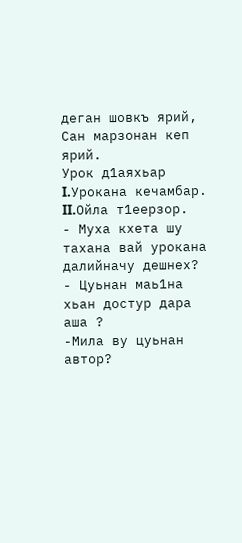деган шовкъ ярий,
Сан марзонан кеп ярий.
Урок д1аяхьар
I.Урокана кечамбар.
II.Ойла т1еерзор.
- Муха кхета шу тахана вай урокана далийначу дешнех?
- Цуьнан маь1на хьан достур дара аша ?
-Мила ву цуьнан автор?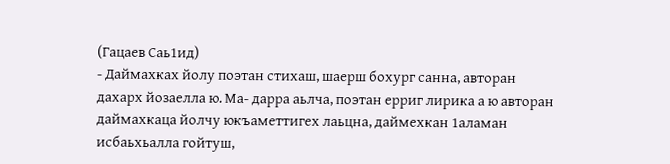(Гацаев Саь1ид)
- Даймахках йолу поэтан стихаш, шаерш бохург санна, авторан дахарх йозаелла ю. Ма- дарра аьлча, поэтан ерриг лирика а ю авторан даймахкаца йолчу юкъаметтигех лаьцна, даймехкан 1аламан исбаьхьалла гойтуш,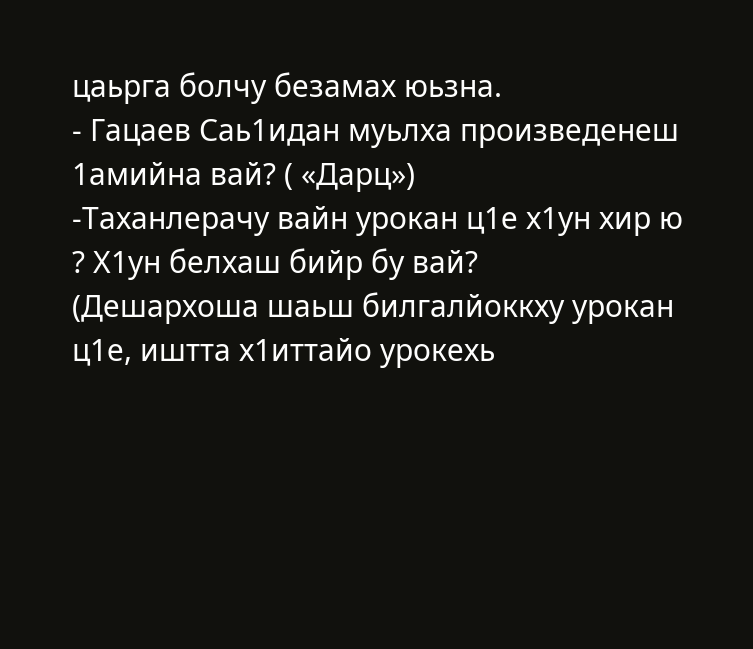цаьрга болчу безамах юьзна.
- Гацаев Саь1идан муьлха произведенеш 1амийна вай? ( «Дарц»)
-Таханлерачу вайн урокан ц1е х1ун хир ю ? Х1ун белхаш бийр бу вай?
(Дешархоша шаьш билгалйоккху урокан ц1е, иштта х1иттайо урокехь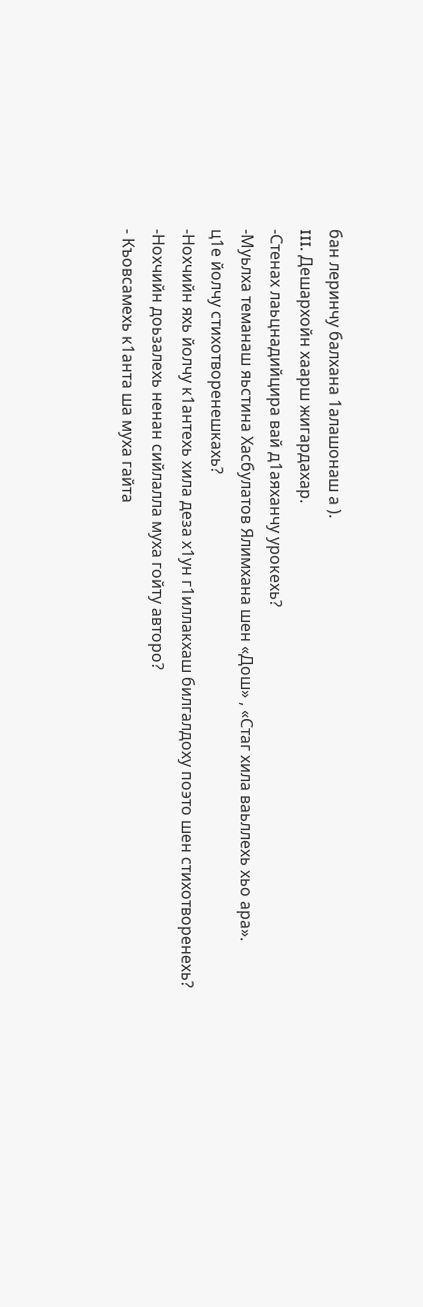бан леринчу балхана 1алашонаш а ).
III. Дешархойн хаарш жигардахар.
-Стенах лаьцнадийцира вай д1аяханчу урокехь?
-Муьлха теманаш яьстина Хасбулатов Ялимхана шен «Дош» , «Стаг хила ваьллехь хьо ара».
ц1е йолчу стихотворенешкахь?
-Нохчийн яхь йолчу к1антехь хила деза х1ун г1иллакхаш билгалдоху поэто шен стихотворенехь?
-Нохчийн доьзалехь ненан сийлалла муха гойту авторо?
- Къовсамехь к1анта ша муха гайта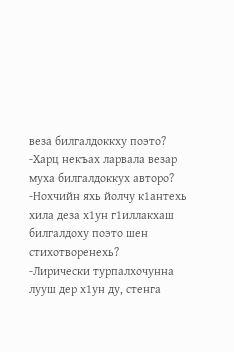веза билгалдоккху поэто?
-Харц некъах ларвала везар муха билгалдоккух авторо?
-Нохчийн яхь йолчу к1антехь хила деза х1ун г1иллакхаш билгалдоху поэто шен стихотворенехь?
-Лирически турпалхочунна лууш дер х1ун ду, стенга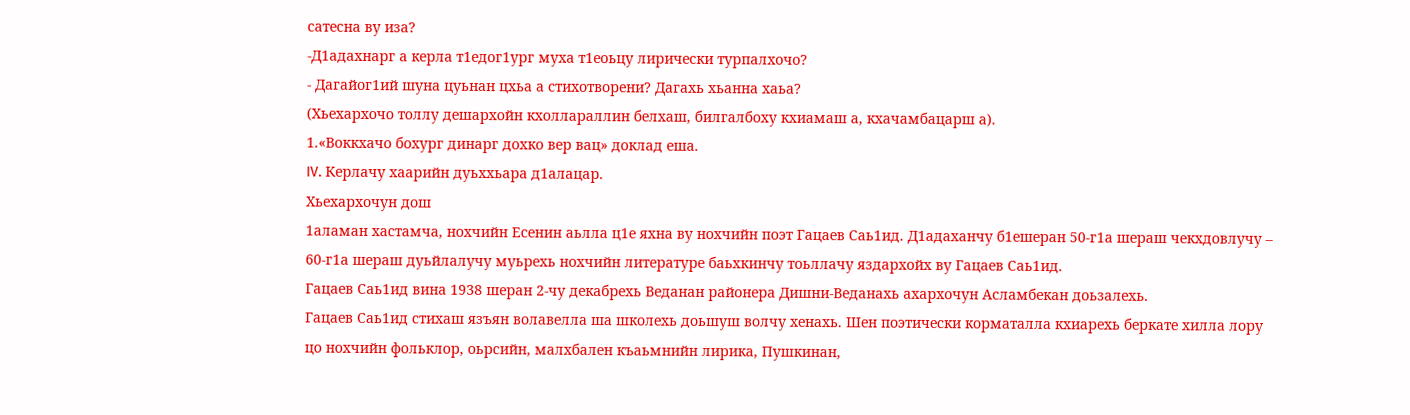сатесна ву иза?
-Д1адахнарг а керла т1едог1ург муха т1еоьцу лирически турпалхочо?
- Дагайог1ий шуна цуьнан цхьа а стихотворени? Дагахь хьанна хаьа?
(Хьехархочо толлу дешархойн кхоллараллин белхаш, билгалбоху кхиамаш а, кхачамбацарш а).
1.«Воккхачо бохург динарг дохко вер вац» доклад еша.
IV. Керлачу хаарийн дуьххьара д1алацар.
Хьехархочун дош
1аламан хастамча, нохчийн Есенин аьлла ц1е яхна ву нохчийн поэт Гацаев Саь1ид. Д1адаханчу б1ешеран 50-г1а шераш чекхдовлучу – 60-г1а шераш дуьйлалучу муьрехь нохчийн литературе баьхкинчу тоьллачу яздархойх ву Гацаев Саь1ид.
Гацаев Саь1ид вина 1938 шеран 2-чу декабрехь Веданан районера Дишни-Веданахь ахархочун Асламбекан доьзалехь.
Гацаев Саь1ид стихаш язъян волавелла ша школехь доьшуш волчу хенахь. Шен поэтически корматалла кхиарехь беркате хилла лору цо нохчийн фольклор, оьрсийн, малхбален къаьмнийн лирика, Пушкинан,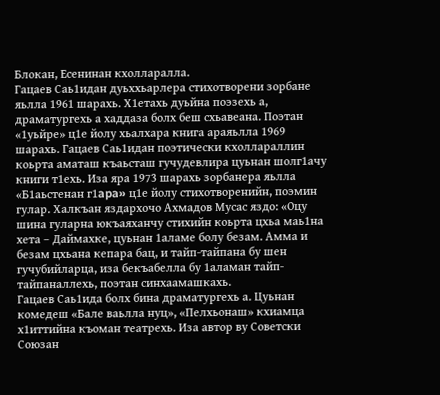Блокан, Есенинан кхолларалла.
Гацаев Саь1идан дуьххьарлера стихотворени зорбане яьлла 1961 шарахь. Х1етахь дуьйна поэзехь а, драматургехь а хаддаза болх беш схьавеана. Поэтан «1уьйре» ц1е йолу хьалхара книга араяьлла 1969 шарахь. Гацаев Саь1идан поэтически кхоллараллин коьрта аматаш къаьсташ гучудевлира цуьнан шолг1ачу книги т1ехь. Иза яра 1973 шарахь зорбанера яьлла «Б1аьстенан г1apa» ц1е йолу стихотворенийн, поэмин гулар. Халкъан яздархочо Ахмадов Мусас яздо: «Оцу шина гуларна юкъаяханчу стихийн коьрта цхьа маь1на хета – Даймахке, цуьнан 1аламе болу безам. Амма и безам цхьана кепара бац, и тайп-тайпана бу шен гучубийларца, иза бекъабелла бу 1аламан тайп-тайпаналлехь, поэтан синхаамашкахь.
Гацаев Саь1ида болх бина драматургехь а. Цуьнан комедеш «Бале ваьлла нуц», «Пелхьонаш» кхиамца х1иттийна къоман театрехь. Иза автор ву Советски Союзан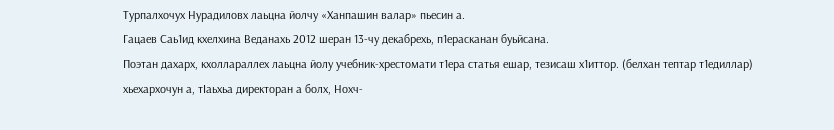Турпалхочух Нурадиловх лаьцна йолчу «Ханпашин валар» пьесин а.
Гацаев Саь1ид кхелхина Веданахь 2012 шеран 13-чу декабрехь, п1ерасканан буьйсана.
Поэтан дахарх, кхоллараллех лаьцна йолу учебник-хрестомати т1ера статья ешар, тезисаш х1иттор. (белхан тептар т1едиллар)
хьехархочун а, тIаьхьа директоран а болх, Нохч-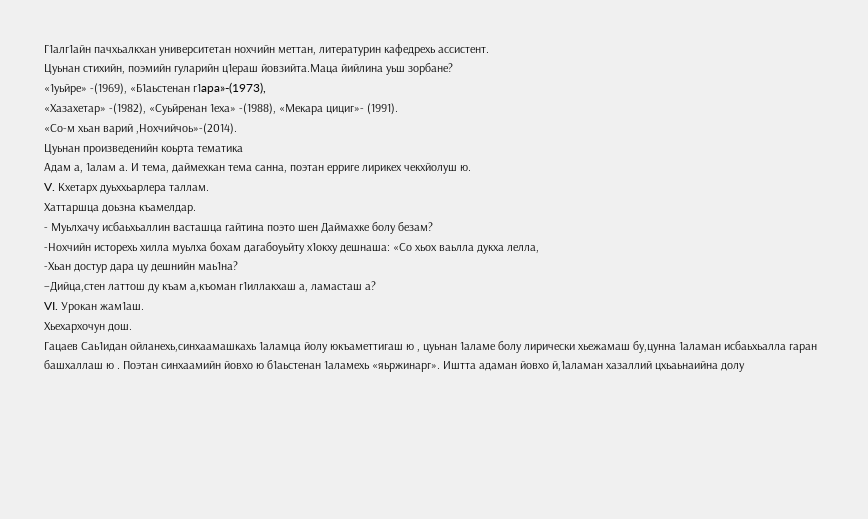Г1алг1айн пачхьалкхан университетан нохчийн меттан, литературин кафедрехь ассистент.
Цуьнан стихийн, поэмийн гуларийн ц1ераш йовзийта.Маца йийлина уьш зорбане?
«1уьйре» -(1969), «Б1аьстенан г1apa»-(1973),
«Хазахетар» -(1982), «Суьйренан 1еха» -(1988), «Мекара цициг»- (1991).
«Со-м хьан варий ,Нохчийчоь»-(2014).
Цуьнан произведенийн коьрта тематика
Адам а, 1алам а. И тема, даймехкан тема санна, поэтан ерриге лирикех чекхйолуш ю.
V. Кхетарх дуьххьарлера таллам.
Хаттаршца доьзна къамелдар.
- Муьлхачу исбаьхьаллин васташца гайтина поэто шен Даймахке болу безам?
-Нохчийн исторехь хилла муьлха бохам дагабоуьйту х1окху дешнаша: «Со хьох ваьлла дукха лелла,
-Хьан достур дара цу дешнийн маь1на?
–Дийца,стен латтош ду къам а,къоман г1иллакхаш а, ламасташ а?
VI. Урокан жам1аш.
Хьехархочун дош.
Гацаев Саь1идан ойланехь,синхаамашкахь 1аламца йолу юкъаметтигаш ю , цуьнан 1аламе болу лирически хьежамаш бу,цунна 1аламан исбаьхьалла гаран башхаллаш ю . Поэтан синхаамийн йовхо ю б1аьстенан 1аламехь «яьржинарг». Иштта адаман йовхо й,1аламан хазаллий цхьаьнаийна долу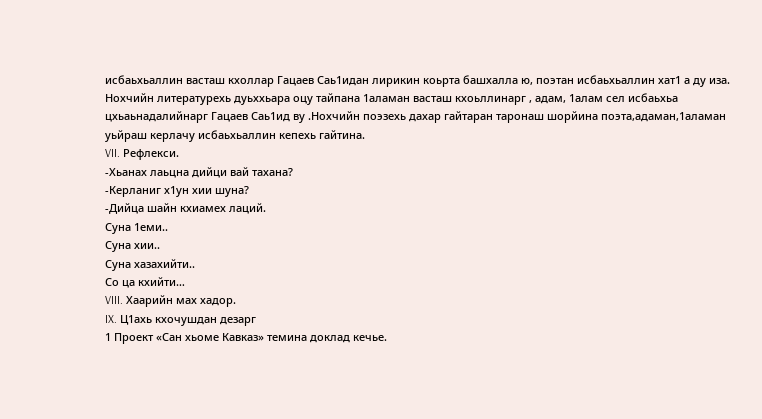исбаьхьаллин васташ кхоллар Гацаев Саь1идан лирикин коьрта башхалла ю, поэтан исбаьхьаллин хат1 а ду иза. Нохчийн литературехь дуьххьара оцу тайпана 1аламан васташ кхоьллинарг , адам, 1алам сел исбаьхьа цхьаьнадалийнарг Гацаев Саь1ид ву .Нохчийн поэзехь дахар гайтаран таронаш шорйина поэта,адаман,1аламан уьйраш керлачу исбаьхьаллин кепехь гайтина.
VII. Рефлекси.
-Хьанах лаьцна дийци вай тахана?
-Керланиг х1ун хии шуна?
-Дийца шайн кхиамех лаций.
Суна 1еми..
Суна хии..
Суна хазахийти..
Со ца кхийти…
VIII. Хаарийн мах хадор.
IX. Ц1ахь кхочушдан дезарг
1 Проект «Сан хьоме Кавказ» темина доклад кечье.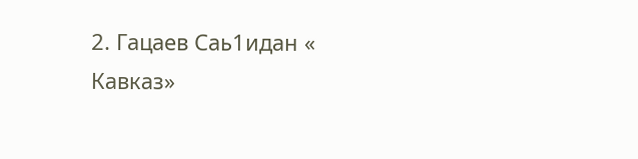2. Гацаев Саь1идан « Кавказ»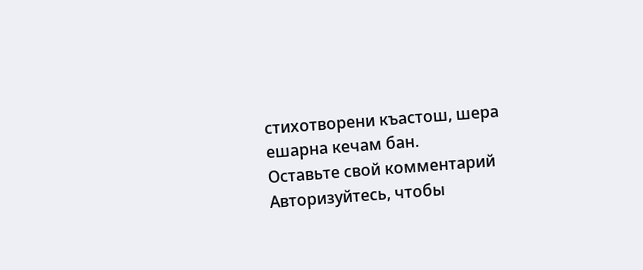стихотворени къастош, шера ешарна кечам бан.
Оставьте свой комментарий
Авторизуйтесь, чтобы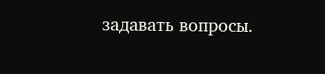задавать вопросы.